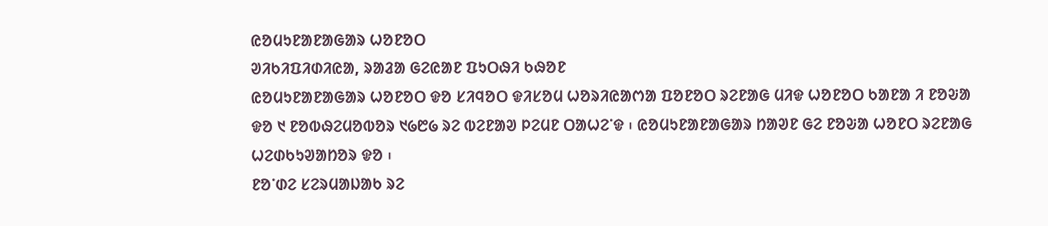ᱭᱚᱢᱩᱱᱟᱱᱟᱜᱟᱨ ᱦᱚᱱᱚᱛ
ᱣᱤᱠᱤᱯᱤᱰᱤᱭᱟ, ᱨᱟᱲᱟ ᱜᱮᱭᱟᱱ ᱯᱩᱛᱷᱤ ᱠᱷᱚᱱ
ᱭᱚᱢᱩᱱᱟᱱᱟᱜᱟᱨ ᱦᱚᱱᱚᱛ ᱫᱚ ᱥᱤᱧᱚᱛ ᱫᱤᱥᱚᱢ ᱦᱚᱨᱤᱭᱟᱬᱟ ᱯᱚᱱᱚᱛ ᱨᱮᱱᱟᱜ ᱢᱤᱫ ᱦᱚᱱᱚᱛ ᱠᱟᱱᱟ ᱤ ᱱᱚᱶᱟ ᱫᱚ ᱑ ᱱᱚᱵᱷᱮᱢᱚᱵᱚᱨ ᱑᱙᱘᱙ ᱨᱮ ᱵᱮᱱᱟᱣ ᱞᱮᱢᱱ ᱛᱟᱦᱮᱸᱫ ᱾ ᱭᱚᱢᱩᱱᱟᱱᱟᱜᱟᱨ ᱴᱟᱣᱱ ᱜᱮ ᱱᱚᱶᱟ ᱦᱚᱱᱛ ᱨᱮᱱᱟᱜ ᱦᱮᱰᱠᱩᱣᱟᱴᱚᱨ ᱫᱚ ᱾
ᱱᱚᱸᱰᱮ ᱥᱮᱨᱢᱟᱡᱟᱠ ᱨᱮ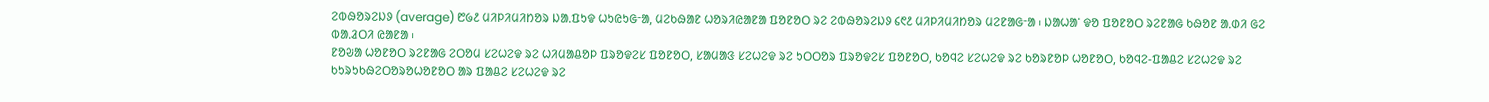ᱮᱵᱷᱚᱨᱮᱡᱽ (average) ᱘᱙᱒ ᱢᱤᱞᱤᱢᱤᱴᱚᱨ ᱡᱟᱹᱯᱩᱫ ᱦᱩᱭᱩᱜᱼᱟ, ᱢᱮᱠᱷᱟᱱ ᱦᱚᱨᱤᱭᱟᱱᱟ ᱯᱚᱱᱚᱛ ᱨᱮ ᱮᱵᱷᱚᱨᱮᱡᱽ ᱔᱖᱒ ᱢᱤᱞᱤᱢᱤᱴᱚᱨ ᱢᱮᱱᱟᱜᱼᱟ ᱾ ᱡᱟᱦᱟᱸ ᱫᱚ ᱯᱚᱱᱚᱛ ᱨᱮᱱᱟᱜ ᱠᱷᱚᱱ ᱟᱹᱰᱤ ᱜᱮ ᱵᱟᱹᱲᱛᱤ ᱭᱟᱱᱟ ᱾
ᱱᱚᱶᱟ ᱦᱚᱱᱚᱛ ᱨᱮᱱᱟᱜ ᱮᱛᱚᱢ ᱥᱮᱦᱮᱫ ᱨᱮ ᱦᱤᱢᱟᱪᱚᱞ ᱯᱨᱚᱫᱮᱥ ᱯᱚᱱᱚᱛ, ᱥᱟᱢᱟᱝ ᱥᱮᱦᱮᱫ ᱨᱮ ᱩᱛᱛᱚᱨ ᱯᱨᱚᱫᱮᱥ ᱯᱚᱱᱚᱛ, ᱠᱚᱧᱮ ᱥᱮᱦᱮᱫ ᱨᱮ ᱠᱚᱨᱱᱚᱞ ᱦᱚᱱᱚᱛ, ᱠᱚᱧᱮ-ᱯᱟᱪᱮ ᱥᱮᱦᱮᱫ ᱨᱮ ᱠᱩᱨᱩᱠᱷᱮᱛᱚᱨᱚᱦᱚᱱᱚᱛ ᱟᱨ ᱯᱟᱪᱮ ᱥᱮᱦᱮᱫ ᱨᱮ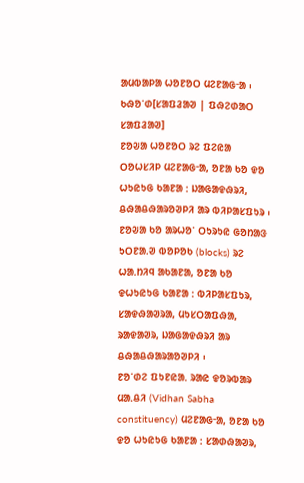ᱟᱢᱵᱟᱞᱟ ᱦᱚᱱᱚᱛ ᱢᱮᱱᱟᱜᱼᱟ ᱾
ᱠᱷᱚᱸᱰ[ᱥᱟᱯᱲᱟᱣ | ᱯᱷᱮᱰᱟᱛ ᱥᱟᱯᱲᱟᱣ]
ᱱᱚᱶᱟ ᱦᱚᱱᱚᱛ ᱨᱮ ᱯᱮᱭᱟ ᱛᱚᱦᱥᱤᱞ ᱢᱮᱱᱟᱜᱼᱟ, ᱚᱱᱟ ᱠᱚ ᱫᱚ ᱦᱩᱭᱩᱜ ᱠᱟᱱᱟ ᱺ ᱡᱟᱜᱟᱫᱷᱨᱤ, ᱪᱷᱟᱪᱷᱟᱨᱚᱣᱞᱤ ᱟᱨ ᱵᱤᱞᱟᱥᱯᱩᱨ ᱾ ᱱᱚᱶᱟ ᱠᱚ ᱟᱨᱦᱚᱸ ᱛᱩᱨᱩᱭ ᱜᱚᱴᱟᱝ ᱩᱛᱱᱟᱹᱣ ᱵᱚᱞᱚᱠ (blocks) ᱨᱮ ᱦᱟᱹᱴᱤᱧ ᱟᱠᱟᱱᱟ, ᱚᱱᱟ ᱠᱚ ᱫᱦᱩᱭᱩᱜ ᱠᱟᱱᱟ ᱺ ᱵᱤᱞᱟᱥᱯᱩᱨ, ᱥᱟᱫᱷᱟᱣᱨᱟ, ᱢᱩᱥᱛᱟᱯᱷᱟ, ᱨᱟᱫᱟᱣᱨ, ᱡᱟᱜᱟᱫᱷᱨᱤ ᱟᱨ ᱪᱷᱟᱪᱷᱟᱨᱟᱚᱣᱞᱤ ᱾
ᱱᱚᱸᱰᱮ ᱯᱩᱱᱭᱟᱹ ᱨᱟᱭ ᱫᱚᱨᱵᱟᱨ ᱢᱟᱹᱪᱤ (Vidhan Sabha constituency) ᱢᱮᱱᱟᱜᱼᱟ, ᱚᱱᱟ ᱠᱚ ᱫᱚ ᱦᱩᱭᱩᱜ ᱠᱟᱱᱟ ᱺ ᱥᱟᱰᱷᱟᱣᱨ,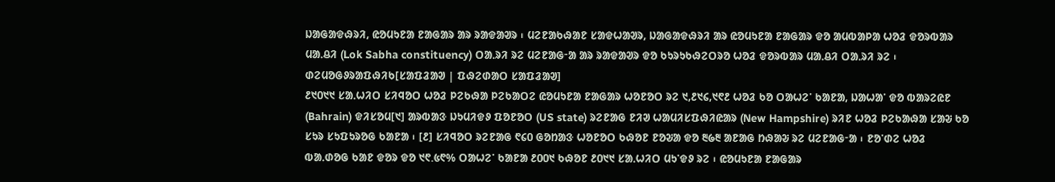ᱡᱟᱜᱟᱫᱷᱨᱤ, ᱭᱚᱢᱩᱱᱟ ᱱᱟᱜᱟᱨ ᱟᱨ ᱨᱟᱫᱟᱣᱨ ᱾ ᱢᱮᱱᱟᱠᱷᱟᱱ ᱥᱟᱫᱦᱟᱣᱨ, ᱡᱟᱜᱟᱫᱷᱨᱤ ᱟᱨ ᱭᱚᱢᱩᱱᱟ ᱱᱟᱜᱟᱨ ᱫᱚ ᱟᱢᱵᱟᱞᱟ ᱦᱚᱲ ᱫᱚᱨᱵᱟᱨ ᱢᱟᱹᱪᱤ (Lok Sabha constituency) ᱛᱟᱹᱨᱤ ᱨᱮ ᱢᱮᱱᱟᱜᱼᱟ ᱟᱨ ᱨᱟᱫᱟᱣᱨ ᱫᱚ ᱠᱩᱨᱩᱠᱷᱮᱛᱨᱚ ᱦᱚᱲ ᱫᱚᱨᱵᱟᱨ ᱢᱟᱹᱪᱤ ᱛᱟᱹᱨᱤ ᱨᱮ ᱾
ᱰᱮᱢᱚᱜᱽᱨᱟᱯᱷᱤᱠ[ᱥᱟᱯᱲᱟᱣ | ᱯᱷᱮᱰᱟᱛ ᱥᱟᱯᱲᱟᱣ]
᱒᱑᱐᱑᱑ ᱥᱟᱹᱦᱤᱛ ᱥᱤᱧᱚᱛ ᱦᱚᱲ ᱞᱮᱠᱷᱟ ᱞᱮᱠᱟᱛᱮ ᱭᱚᱢᱩᱱᱟ ᱱᱟᱜᱟᱨ ᱦᱚᱱᱚᱛ ᱨᱮ ᱑,᱒᱑᱔,᱑᱖᱒ ᱦᱚᱲ ᱠᱚ ᱛᱟᱦᱮᱸ ᱠᱟᱱᱟ, ᱡᱟᱦᱟᱸ ᱫᱚ ᱵᱟᱨᱮᱭᱱ (Bahrain) ᱫᱤᱥᱚᱢ[᱑] ᱟᱨᱵᱟᱝ ᱡᱩᱢᱤᱫᱽ ᱯᱚᱱᱚᱛ (US state) ᱨᱮᱱᱟᱜ ᱱᱤᱣ ᱦᱟᱢᱤᱥᱯᱷᱤᱭᱟᱨ (New Hampshire) ᱨᱤᱱ ᱦᱚᱲ ᱞᱮᱠᱟᱷᱟ ᱥᱟᱶ ᱠᱚ ᱥᱩᱨ ᱥᱩᱯᱩᱨᱚᱜ ᱠᱟᱱᱟ ᱾ [᱒] ᱥᱤᱧᱚᱛ ᱨᱮᱱᱟᱜ ᱖᱔᱐ ᱜᱚᱴᱟᱝ ᱦᱚᱱᱚᱛ ᱠᱷᱚᱱ ᱱᱚᱶᱟ ᱫᱚ ᱓᱙᱓ ᱟᱱᱟᱜ ᱴᱷᱟᱶ ᱨᱮ ᱢᱮᱱᱟᱜᱼᱟ ᱾ ᱱᱚᱸᱰᱮ ᱦᱚᱲ ᱵᱟᱹᱰᱚᱜ ᱠᱟᱱ ᱫᱚᱨ ᱫᱚ ᱑᱖.᱕᱖% ᱛᱟᱦᱮᱸ ᱠᱟᱱᱟ ᱒᱐᱐᱑ ᱠᱷᱚᱱ ᱒᱐᱑᱑ ᱥᱟᱹᱦᱤᱛ ᱢᱩᱸᱫᱽ ᱨᱮ ᱾ ᱭᱚᱢᱩᱱᱟ ᱱᱟᱜᱟᱨ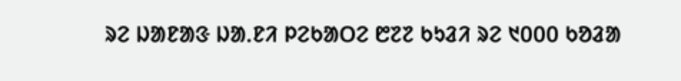ᱨᱮ ᱡᱟᱱᱟᱝ ᱡᱟᱹᱱᱤ ᱞᱮᱠᱟᱛᱮ ᱘᱗᱗ ᱠᱩᱲᱤ ᱨᱮ ᱑᱐᱐᱐ ᱠᱚᱲᱟ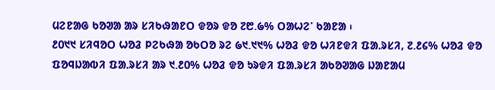ᱢᱮᱱᱟᱜ ᱠᱚᱣᱟ ᱟᱨ ᱥᱤᱠᱷᱟᱱᱛ ᱫᱚᱨ ᱫᱚ ᱗᱘.᱙% ᱛᱟᱦᱮᱸ ᱠᱟᱱᱟ ᱾
᱒᱐᱑᱑ ᱥᱤᱧᱚᱛ ᱦᱚᱲ ᱞᱮᱠᱷᱟ ᱚᱠᱛᱚ ᱨᱮ ᱙᱑.᱑᱑% ᱦᱚᱲ ᱫᱚ ᱦᱤᱱᱫᱤ ᱯᱟᱹᱨᱥᱤ, ᱗.᱒᱔% ᱦᱚᱲ ᱫᱚ ᱯᱚᱧᱡᱟᱵᱤ ᱯᱟᱹᱨᱥᱤ ᱟᱨ ᱑.᱒᱐% ᱦᱚᱲ ᱫᱚ ᱩᱨᱫᱤ ᱯᱟᱹᱨᱥᱤ ᱟᱠᱚᱣᱟᱜ ᱡᱟᱱᱟᱢ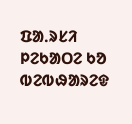ᱯᱟᱹᱨᱥᱤ ᱞᱮᱠᱟᱛᱮ ᱠᱚ ᱵᱮᱵᱷᱟᱨᱮᱫ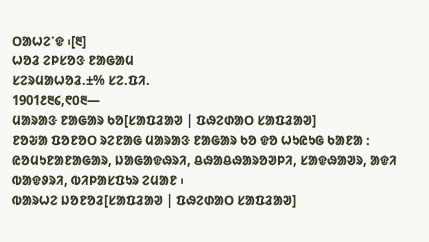ᱛᱟᱦᱮᱸᱫ ᱾[᱓]
ᱦᱚᱲ ᱮᱞᱥᱚᱝ ᱱᱟᱜᱟᱢ
ᱥᱮᱨᱢᱟᱦᱚᱲ.±% ᱥᱮ.ᱯᱤ.
1901᱒᱓᱔,᱖᱐᱓—
ᱢᱟᱨᱟᱝ ᱱᱟᱜᱟᱨ ᱠᱚ[ᱥᱟᱯᱲᱟᱣ | ᱯᱷᱮᱰᱟᱛ ᱥᱟᱯᱲᱟᱣ]
ᱱᱚᱶᱟ ᱯᱚᱱᱚᱛ ᱨᱮᱱᱟᱜ ᱢᱟᱨᱟᱝ ᱱᱟᱜᱟᱨ ᱠᱚ ᱫᱚ ᱦᱩᱭᱩᱜ ᱠᱟᱱᱟ ᱺ ᱭᱚᱢᱩᱱᱟᱱᱟᱜᱟᱨ, ᱡᱟᱜᱟᱫᱷᱨᱤ, ᱪᱷᱟᱪᱷᱟᱨᱚᱣᱞᱤ, ᱥᱟᱫᱷᱟᱣᱨ, ᱟᱫᱤ ᱵᱟᱫᱽᱨᱤ, ᱵᱤᱞᱟᱥᱯᱩᱨ ᱮᱢᱟᱱ ᱾
ᱵᱟᱨᱦᱮ ᱡᱚᱱᱚᱲ[ᱥᱟᱯᱲᱟᱣ | ᱯᱷᱮᱰᱟᱛ ᱥᱟᱯᱲᱟᱣ]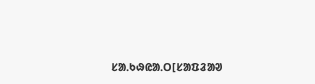ᱥᱟᱹᱠᱷᱭᱟᱹᱛ[ᱥᱟᱯᱲᱟᱣ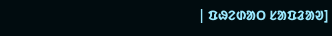| ᱯᱷᱮᱰᱟᱛ ᱥᱟᱯᱲᱟᱣ]